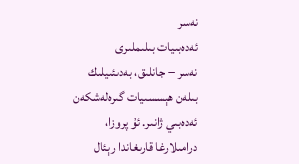نەسر
ئەدەبىيات بىلىملىرى
نەسر − جانلىق، بەدىئىيلىك بىلەن ھېسسىيات گىرەلەشكەن ئەدەبىي ژانىر. ئۇ پروزا، درامىلارغا قارىغاندا رېئال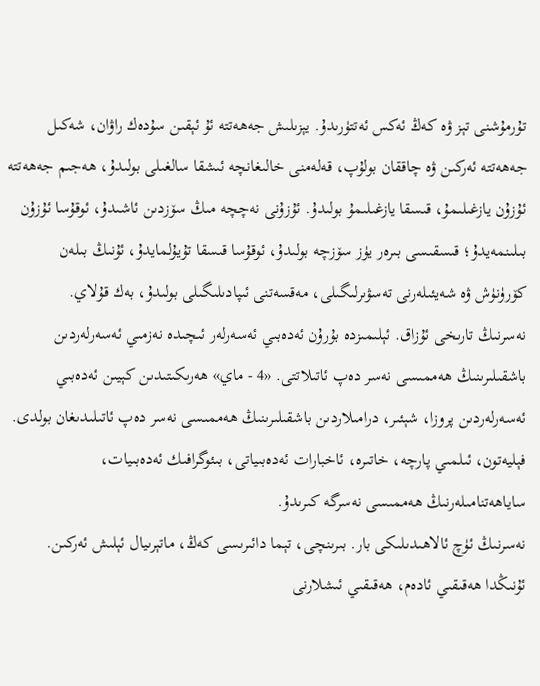تۇرمۇشنى تېز ۋە كەڭ ئەكس ئەتتۈرىدۇ. يېزىلىش جەھەتتە ئۇ ئېقىن سۇدەك راۋان، شەكىل جەھەتتە ئەركىن ۋە چاققان بولۇپ، قەلەمنى خالىغانچە ئىشقا سالغىلى بولىدۇ، ھەجىم جەھەتتە ئۇزۇن يازغىلىمۇ، قىسقا يازغىلىمۇ بولىدۇ. ئۇزۇنى نەچچە مىڭ سۆزدىن ئاشىدۇ، ئوقۇسا ئۇزۇن بىلىنمەيدۇ؛ قىسقىسى بىرەر يۈز سۆزچە بولىدۇ، ئوقۇسا قىسقا تۇيۇلمايدۇ، ئۇنىڭ بىلەن كۆرۈنۈش ۋە شەيئىلەرنى تەسۋىرلىگىلى، مەقسەتنى ئىپادىلىگىلى بولىدۇ، بەك قۇلاي.
نەسرنىڭ تارىخى ئۇزاق. ئېلىمىزدە بۇرۇن ئەدەبىي ئەسەرلەر ئىچىدە نەزمىي ئەسەرلەردىن باشقىلىرىنىڭ ھەممىسى نەسر دەپ ئاتىلاتتى. «4 - ماي» ھەرىكىتىدىن كېيىن ئەدەبىي ئەسەرلەردىن پروزا، شېئىر، درامىلاردىن باشقىلىرىنىڭ ھەممىسى نەسر دەپ ئاتىلىدىغان بولدى. فېليەتون، ئىلمىي پارچە، خاتىرە، ئاخبارات ئەدەبىياتى، بىئوگرافىك ئەدەبىيات، ساياھەتنامىلەرنىڭ ھەممىسى نەسرگە كىرىدۇ.
نەسرنىڭ ئۈچ ئالاھىدىلىكى بار. بىرىنچى، تېما دائىرىسى كەڭ، ماتېرىيال ئېلىش ئەركىن. ئۇنىڭدا ھەقىقىي ئادەم، ھەقىقىي ئىشلارنى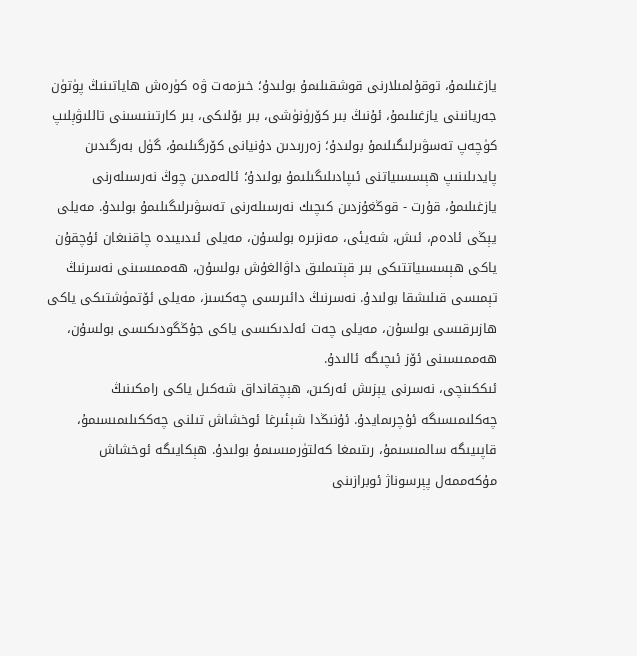يازغىلىمۇ، توقۇلمىلارنى قوشقىلىمۇ بولىدۇ؛ خىزمەت ۋە كۈرەش ھاياتىنىڭ پۈتۈن جەريانىنى يازغىلىمۇ، ئۇنىڭ بىر كۆرۈنۈشى، بىر بۆلىكى، بىر كارتىنىسىنى تاللىۋېلىپ كۈچەپ تەسۋىرلىگىلىمۇ بولىدۇ؛ زەررىدىن دۇنيانى كۆرگىلىمۇ، گۈل بەرگىدىن پايدىلىنىپ ھېسسىياتنى ئىپادىلىگىلىمۇ بولىدۇ؛ ئالەمدىن چوڭ نەرسىلەرنى يازغىلىمۇ، قۇرت - قوڭغۇزدىن كىچىك نەرسىلەرنى تەسۋىرلىگىلىمۇ بولىدۇ. مەيلى يېڭى ئادەم، ئىش، شەيئى، مەنزىرە بولسۇن، مەيلى ئىدىيىدە چاقنىغان ئۇچقۇن ياكى ھېسسىياتتىكى بىر قېتىملىق داۋالغۇش بولسۇن، ھەممىسىنى نەسرنىڭ تېمىسى قىلىشقا بولىدۇ. نەسرنىڭ دائىرىسى چەكسىز، مەيلى ئۆتمۈشتىكى ياكى ھازىرقىسى بولسۇن، مەيلى چەت ئەلدىكىسى ياكى جۇڭگودىكىسى بولسۇن، ھەممىسىنى ئۆز ئىچىگە ئالىدۇ.
ئىككىنچى، نەسرنى يېزىش ئەركىن، ھېچقانداق شەكىل ياكى رامكىنىڭ چەكلىمىسىگە ئۇچرىمايدۇ. ئۇنىڭدا شېئىرغا ئوخشاش تىلنى چەككىلىمىسىمۇ، قاپىيىگە سالمىسىمۇ، رىتىمغا كەلتۈرمىسىمۇ بولىدۇ. ھېكايىگە ئوخشاش مۇكەممەل پېرسوناژ ئوبرازىنى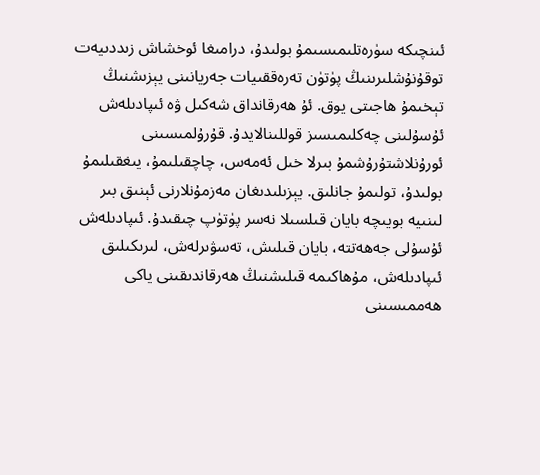ئىنچىكە سۈرەتلىمىسىمۇ بولىدۇ، درامىغا ئوخشاش زىددىيەت توقۇنۇشلىرىنىڭ پۈتۈن تەرەققىيات جەريانىنى يېزىشنىڭ تېخىمۇ ھاجىتى يوق. ئۇ ھەرقانداق شەكىل ۋە ئىپادىلەش ئۇسۇلىنى چەكلىمىسىز قوللىنالايدۇ. قۇرۇلمىسىنى ئورۇنلاشتۇرۇشمۇ بىرلا خىل ئەمەس، چاچقىلىمۇ، يىغقىلىمۇ بولىدۇ، تولىمۇ جانلىق. يېزىلىدىغان مەزمۇنلارنى ئېنىق بىر لىنىيە بويىچە بايان قىلسىلا نەسر پۈتۈپ چىقىدۇ. ئىپادىلەش ئۇسۇلى جەھەتتە، بايان قىلىش، تەسۋىرلەش، لىرىكىلىق ئىپادىلەش، مۇھاكىمە قىلىشنىڭ ھەرقاندىقىنى ياكى ھەممىسىنى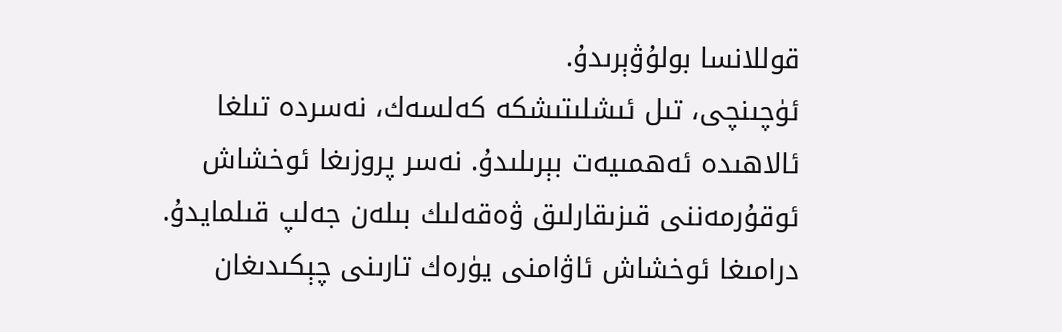قوللانسا بولۇۋېرىدۇ.
ئۈچىنچى، تىل ئىشلىتىشكە كەلسەك، نەسردە تىلغا ئالاھىدە ئەھمىيەت بېرىلىدۇ. نەسر پروزىغا ئوخشاش ئوقۇرمەننى قىزىقارلىق ۋەقەلىك بىلەن جەلپ قىلمايدۇ. درامىغا ئوخشاش ئاۋامنى يۈرەك تارىنى چېكىدىغان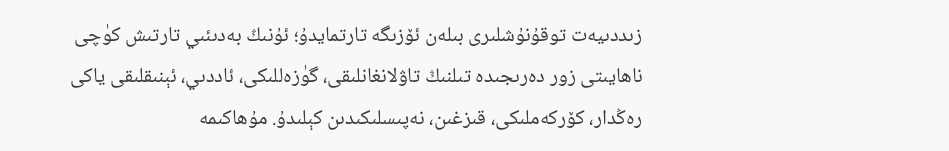زىددىيەت توقۇنۇشلىرى بىلەن ئۆزىگە تارتمايدۇ؛ ئۇنىڭ بەدىئىي تارتىش كۈچى ناھايىتى زور دەرىجىدە تىلنىڭ تاۋلانغانلىقى، گۈزەللىكى، ئاددىي، ئېنىقلىقى ياكى رەڭدار، كۆركەملىكى، قىزغىن، نەپىسلىكىدىن كېلىدۇ. مۇھاكىمە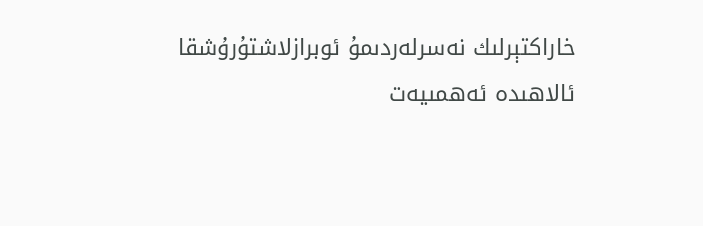خاراكتېرلىك نەسرلەردىمۇ ئوبرازلاشتۇرۇشقا ئالاھىدە ئەھمىيەت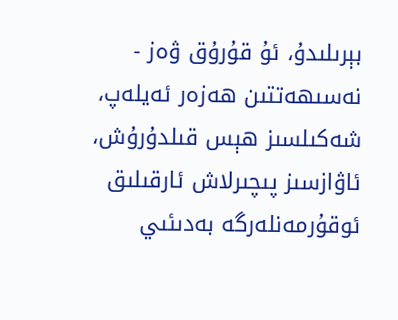بېرىلىدۇ، ئۇ قۇرۇق ۋەز - نەسىھەتتىن ھەزەر ئەيلەپ، شەكىلسىز ھېس قىلدۇرۇش، ئاۋازسىز پىچىرلاش ئارقىلىق ئوقۇرمەنلەرگە بەدىئىي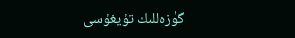گۈزەللىك تۇيغۇسى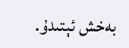بەخش ئېتىدۇ.